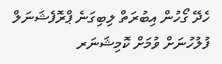ހެދޭ ގޯހުން އިބުރަތް ލިބިގަނެ ޕްރޮފެޝަނަލް ފުލުހުނަށް ވުމަށް ކޮމިޝަނަރ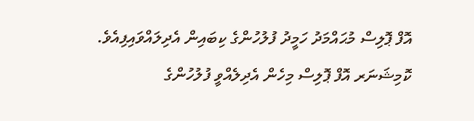އޮފް ޕޮލިސް މުޙައްމަދު ހަމީދު ފުލުހުންގެ ކިބައިން އެދިލައްވައިފިއެވެ.
ކޮމިޝަނަރ އޮފް ޕޮލިސް މިހެން އެދިލެއްވީ ފުލުހުންގެ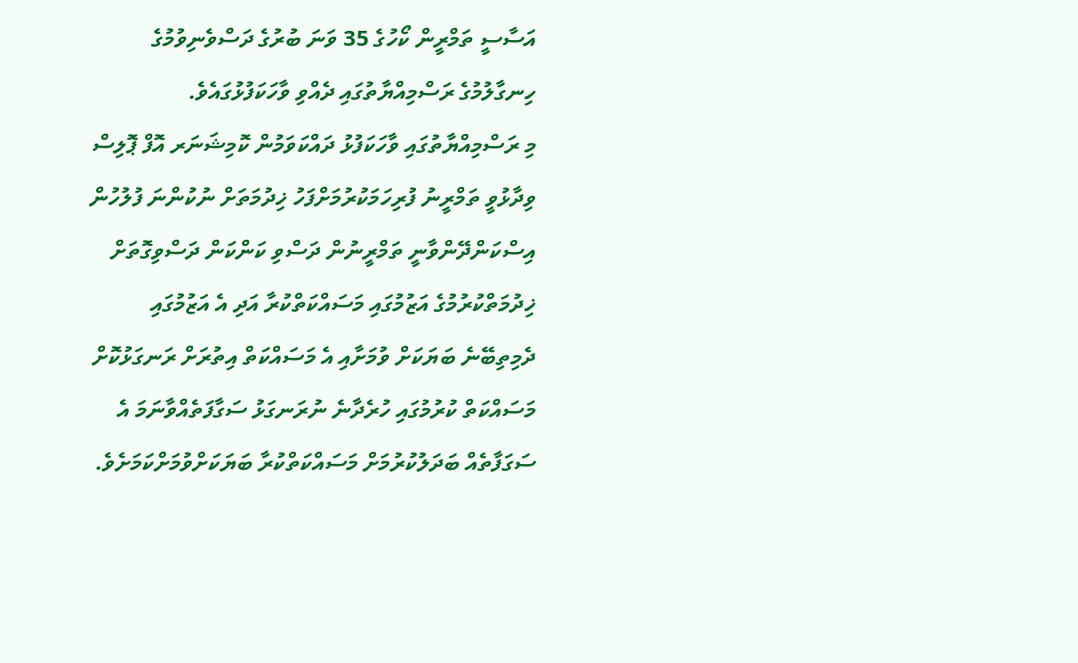އަސާސީ ތަމްރީން ކޯހުގެ 35 ވަނަ ބުރުގެ ދަސްވެނިވުމުގެ ހިނގާލުމުގެ ރަސްމިއްޔާތުގައި ދެއްވި ވާހަކަފުޅުގައެވެ.
މި ރަސްމިއްޔާތުގައި ވާހަކަފުޅު ދައްކަވަމުން ކޮމިޝަނަރ އޮފް ޕޮލިސް ވިދާޅުވީ ތަމްރީނު ފުރިހަމަކުރުމަށްފަހު ޚިދުމަތަށް ނުކުންނަ ފުލުހުން އިސްކަންދޭންވާނީ ތަމްރީނުން ދަސްވި ކަންކަން ދަސްވިގޮތަށް ޚިދުމަތްކުރުމުގެ އަޒުމުގައި މަސައްކަތްކުރާ އަދި އެ އަޒުމުގައި ދެމިތިބޭނެ ބަޔަކަށް ވުމަށާއި އެ މަސައްކަތް އިތުރަށް ރަނގަޅުކޮށް މަސައްކަތް ކުރުމުގައި ހުރެދާނެ ނުރަނގަޅު ސަގާފަތެއްވާނަމަ އެ ސަގަފާތެއް ބަދަލުކުރުމަށް މަސައްކަތްކުރާ ބަޔަކަށްވުމަށްކަމަށެވެ.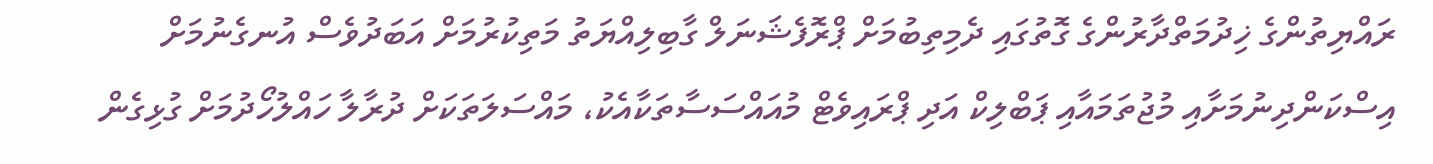ރައްޔިތުންގެ ޚިދުމަތްދާރުންގެ ގޮތުގައި ދެމިތިބުމަށް ޕްރޮފެޝަނަލް ގާބިލިއްޔަތު މަތިކުރުމަށް އަބަދުވެސް އުނގެނުމަށް އިސްކަންދިނުމަށާއި މުޖުތަމައާއި ޕަބްލިކް އަދި ޕްރައިވެޓް މުއައްސަސާތަކާއެކު، މައްސަލަތަކަށް ދުރާލާ ހައްލުހޯދުމަށް ގުޅިގެން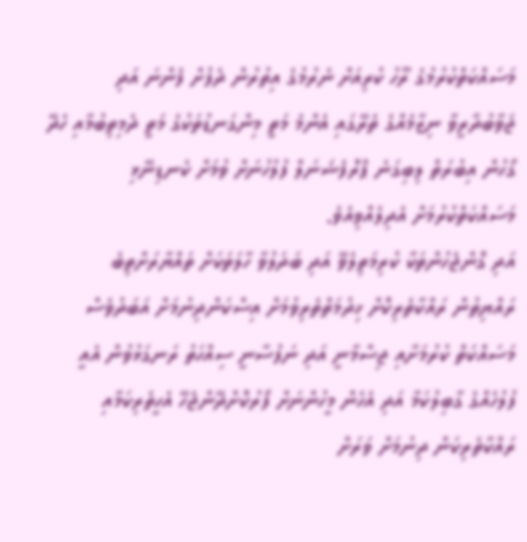މަސައްކަތްކުރުމުގެ ރޫހު ކުރިއަށް ނެރުމުގެ އިތުރުން ދެފުށް ފެންނަ އަދި ޖަވާބުދާރީވާ ނިޒާމެއްގެ ތެރޭގައި އެންމެ މަތީ މިންގަނޑުތަކުގެ މަތީ ދެމިތިބުމާއި ހެދޭ ގޯހުން އިބުރަތް ލިބިގަނެ ޕްރޮފެޝަނަލް ފުލުހުނަށް ވުމަށް ކެނޑިނޭޅި މަސައްކަތްކުރުމަށް އެދިލެއްވިއެވެ.
އަދި ގޮންޖެހުންތަކާ ކުރިމަތިލެވޭ އަދި ބަދަލުވާ ހާލަތަކަށް ތައްޔާރަށްތިބެ ރައްޔިތުން ރައްކާތެރިކޮށް ޚިދުމަތްތެރިވުމަށް އިސްކަންދިނުމަށް އަބަދުވެސް މަސައްކަތް ކުރުމަށާއި ޖިސްމާނީ އަދި ނަފުސާނީ ސިއްހަތު ރަނގަޅުވުން އެއީ ފުލުހެއްގެ ގާބިލުކަމާ އަދި އެހެން މީހުންނަށް ފޯރުކޮށްދޭންޖެހޭ އެހީތެރިކަމާއި ރައްކާތެރިކަން ދިނުމަށް ވަރަށް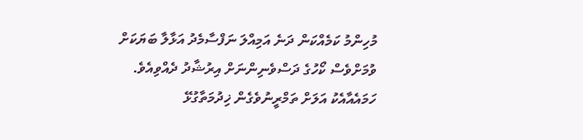މުހިންމު ކަމެއްކަން ދަނެ އަމިއްލަ ނަފްސާމެދު އަޅާލާ ބަޔަކަށް ވުމަށްވެސް ކޯހުގެ ދަސްވެނިންނަށް އިރުޝާދު ދެއްވިއެވެ.
ހަމައެއާއެކު އަލަށް ތަމްރީނުވެގެން ޚިދުމަތާގުޅޭ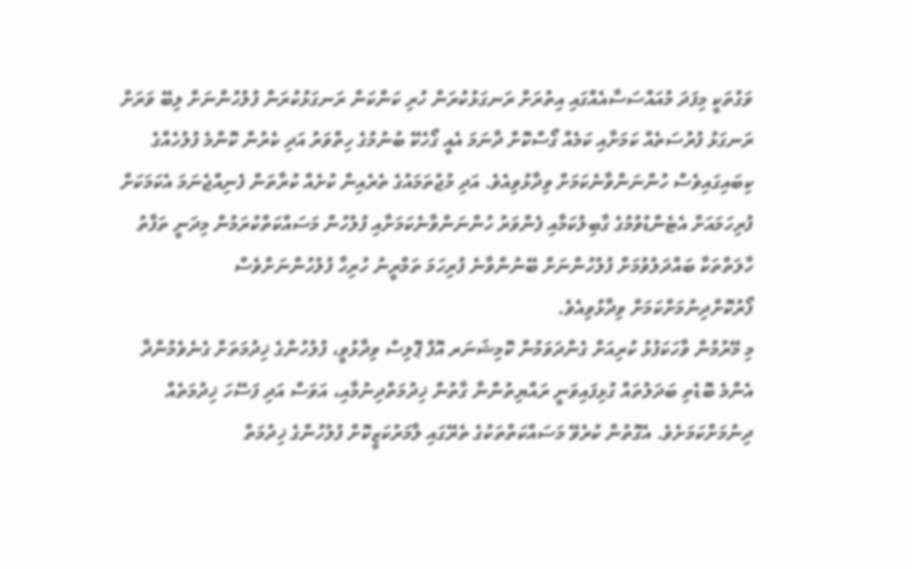ވަގުތަކީ މިފަދަ މުއައްސަސާއެއްގައި އިތުރަށް ރަނގަޅުކުރަން ހުރި ކަންކަން ރަނގަޅުކުރަން ފުލުހުންނަށް ލިބޭ ވަރަށް ރަނގަޅު ފުރުސަތެއް ކަމަށާއި ކަމެއް ގޯސްކޮށް ދާނަމަ އެއީ ގޯހެކޭ ބުނުމުގެ ހިތްވަރު އަދި ކެރުން ކޮންމެ ފުލުހެއްގެ ކިބައިގައިވެސް ހުންނަންވާނެކަމަށް ވިދާޅުވިއެވެ. އަދި މުޖުތަމައުގެ ތެރެއިން ކުށެއް ކުރާތަން ފެނިއްޖެނަމަ އެކަމަކަށް ފުރިހަމައަށް އެޓެންޑުވުމުގެ ގާބިލުކަމާއި ފެންވަރު ހުންނަންވާނެކަމަށާއި ފުލުހުން މަސައްކަތްކުރަމުން މިދަނީ ތަފާތު ހާލަތްތަކާ ބައްދަލުވުމަށް ފުލުހުންނަށް ބޭނުންވާނެ ފުރިހަމަ ތަމްރީނު ހުރިހާ ފުލުހުންނަށްވެސް ފޯރުކޮށްދިނުމަށްކަމަށް ވިދާޅުވިއެވެ.
މި މޭރުމުން ވާހަކަފުޅު ކުރިއަށް ގެންދަވަމުން ކޮމިޝަނަރ އޮފް ޕޮލިސް ވިދާޅުވީ، ފުލުހުންގެ ޚިދުމަތަށް ގެނެވެމުންދާ އެންމެ ބޮޑެތި ބަދަލުތައް ގުޅިފައިވަނީ ރައްޔިތުންނާ ގާތުން ޚިދުމަތްދިނުމާއި، އަވަސް އަދި ފަސޭހަ ޚިދުމަތެއް ދިނުމަށްކަމަށެވެ. އެގޮތުން ކުރެވޭ މަސައްކަތްތަކުގެ ތެރޭގައި ލާމަރުކަޒީކޮށް ފުލުހުންގެ ޚިދުމަތް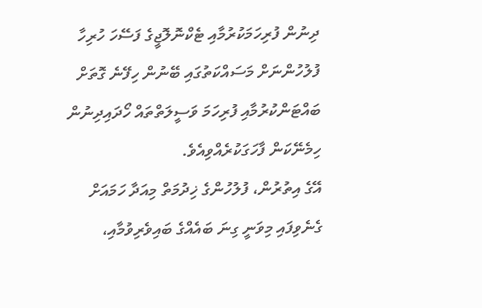ދިނުން ފުރިހަމަކުރުމާއި ޓެކްނޮލޮޖީގެ ފަސޭހަ ހުރިހާ ފުލުހުންނަށް މަސައްކަތުގައި ބޭނުން ހިފޭނެ ގޮތަށް ބައްޓަންކުރުމާއި ފުރިހަމަ ވަސީލަތްތައް ހޯދައިދިނުން ހިމެނޭކަން ފާހަގަކުރެއްވިއެވެ.
އޭގެ އިތުރުން، ފުލުހުންގެ ޚިދުމަތް މިއަދާ ހަމައަށް ގެނެވިފައި މިވަނީ ގިނަ ބައެއްގެ ބައިވެރިވުމާއި،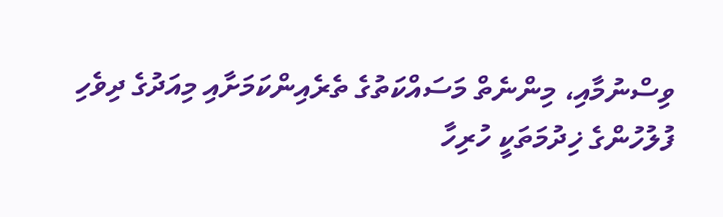ވިސްނުމާއި، މިންނެތް މަސައްކަތުގެ ތެރެއިންކަމަށާއި މިއަދުގެ ދިވެހި ފުލުހުންގެ ޚިދުމަތަކީ ހުރިހާ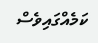ކަމެއްގައިވެސް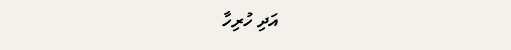އަދި ހުރިހާ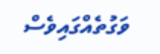ވަގުތެއްގައިވެސް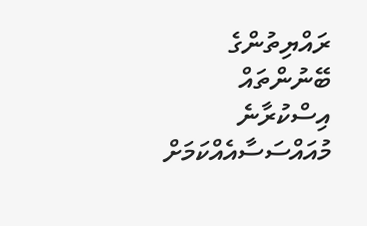ރައްޔިތުންގެ ބޭނުންތައް އިސްކުރާނެ މުއައްސަސާއެއްކަމަށް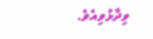ވިދާޅުވިއެވެ.